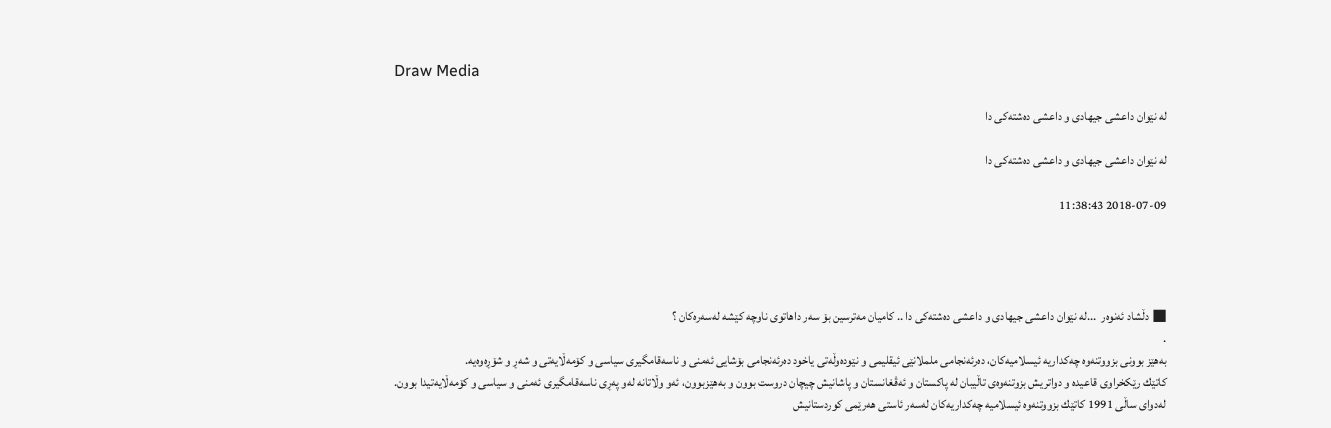Draw Media

له‌ نێوان داعشى جیهادى و داعشى ده‌شته‌كى دا

له‌ نێوان داعشى جیهادى و داعشى ده‌شته‌كى دا

2018-07-09 11:38:43




■ دڵشاد ئەنوەر  ...له‌ نێوان داعشى جیهادى و داعشى ده‌شته‌كى دا .. كامیان مه‌ترسین بۆ سه‌ر داهاتوى ناوچه‌ كێشه‌ له‌سه‌ره‌كان ؟
.
به‌هێز بوونى بزووتنه‌وه‌ چه‌كداریه‌ ئیسلامیه‌كان، ده‌رئه‌نجامى ململانێى ئیقلیمى و نێوده‌وڵه‌تى یاخود ده‌رئه‌نجامى بۆشایى ئه‌منى و ناسه‌قامگیرى سیاسى و كۆمه‌ڵایه‌تى و شه‌ڕ و شۆڕه‌وه‌یه‌.
كاتێك رێكخراوى قاعیده‌ و دواتریش بزوتنه‌وه‌ى تاڵیبان له‌ پاكستان و ئه‌ڤغانستان و پاشانیش چیچان دروست بوون و به‌هێزبوون، ئه‌و وڵاتانه‌ له‌و په‌ڕى ناسه‌قامگیرى ئه‌منى و سیاسى و كۆمه‌ڵایه‌تیدا بوون.
له‌دواى ساڵى 1991 كاتێك بزووتنه‌وه‌ ئیسلامیه‌ چه‌كداریه‌كان له‌سه‌ر ئاستى هه‌رێمى كوردستانیش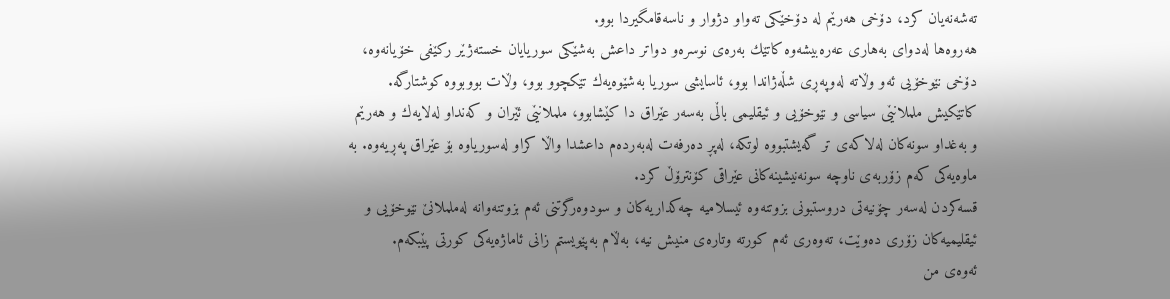ته‌شه‌نه‌یان كرد، دۆخى هه‌رێم له‌ دۆخێكى ته‌واو دژوار و ناسه‌قامگیردا بوو.
هه‌روه‌ها له‌دواى به‌هارى عه‌ره‌بیشه‌وه‌ كاتێك به‌ره‌ى نوسره‌و دواتر داعش به‌شێكى سوریایان خسته‌ژێر ركێفى خۆیانه‌وه‌، دۆخى نێوخۆیى ئه‌و وڵاته‌ له‌وپه‌ڕى شڵه‌ژاندا بوو، ئاسایشى سوریا به‌شێوه‌یه‌ك تێكچوو بوو، وڵات بووبووه‌ كوشتارگه‌.
كاتێكیش ململانێى سیاسى و نێوخۆیى و ئیقلیمى باڵى به‌سه‌ر عێراق دا كێشابوو، ململانێى ئێران و كه‌نداو له‌لایه‌ك و هه‌رێم و به‌غداو سونه‌كان له‌لاكه‌ى تر گه‌یشتبووه‌ لوتكه‌، له‌پڕ ده‌رفه‌ت له‌به‌رده‌م داعشدا واڵا كراو له‌سوریاوه‌ بۆ عێراق په‌ڕیه‌وه‌. به‌ ماوه‌یه‌كى كه‌م زۆربه‌ى ناوچه‌ سونه‌نیشینه‌كانى عێراقى كۆنترۆڵ كرد.
قسه‌كردن له‌سه‌ر چۆنیه‌تى دروستبونى بزوتنه‌وه‌ ئیسلامیه‌ چه‌كداریه‌كان و سودوه‌رگرتنى ئه‌م بزوتنه‌وانه‌ له‌ململانێ نێوخۆیى و ئیقلیمیه‌كان زۆرى ده‌وێت، ته‌وه‌رى ئه‌م كورته‌ وتاره‌ى منیش نیه‌، به‌ڵام به‌پێویستم زانى ئاماژه‌یه‌كى كورتى پێبكه‌م.
ئه‌وه‌ى من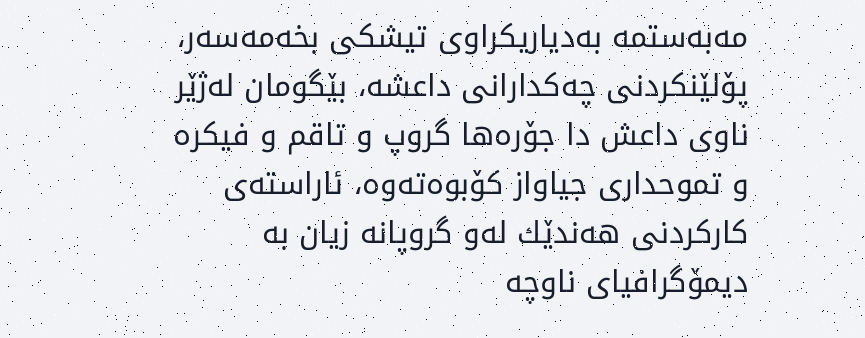مه‌به‌ستمه‌ به‌دیاریكراوى تیشكى بخه‌مه‌سه‌ر، پۆلێنكردنى چه‌كدارانى داعشه‌، بێگومان له‌ژێر ناوى داعش دا جۆره‌ها گروپ و تاقم و فیكره‌ و تموحدارى جیاواز كۆبوه‌ته‌وه‌، ئاراسته‌ى كاركردنى هه‌ندێك له‌و گروپانه‌ زیان به‌ دیمۆگرافیاى ناوچه‌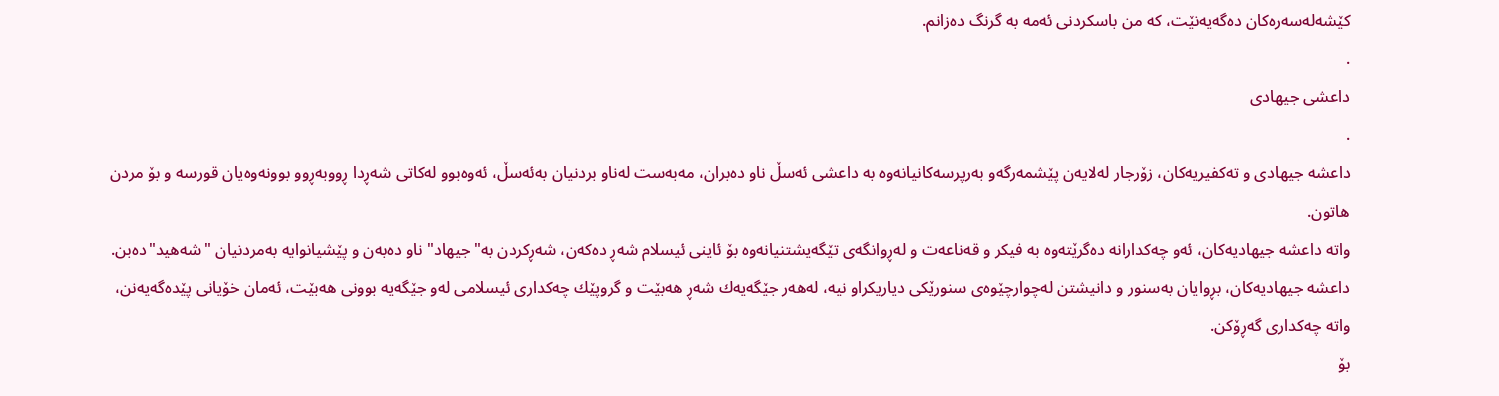كێشه‌له‌سه‌ره‌كان ده‌گه‌یه‌نێت، كه‌ من باسكردنى ئه‌مه‌ به‌ گرنگ ده‌زانم.
.
داعشى جیهادى
.
داعشه‌ جیهادی و ته‌كفیریه‌كان، زۆرجار له‌لایه‌ن پێشمه‌رگه‌و به‌رپرسه‌كانیانه‌وه‌ به‌ داعشى ئه‌سڵ ناو ده‌بران، مه‌به‌ست له‌ناو بردنیان به‌ئه‌سڵ، ئه‌وه‌بوو له‌كاتى شه‌ڕدا ڕووبه‌ڕوو بوونه‌وه‌یان قورسه‌ و بۆ مردن هاتون.
واته‌ داعشه‌ جیهادیه‌كان، ئه‌و چه‌كدارانه‌ ده‌گرێته‌وه‌ به‌ فیكر و قه‌ناعه‌ت و له‌ڕوانگه‌ى تێگه‌یشتنیانه‌وه‌ بۆ ئاینى ئیسلام شه‌ڕ ده‌كه‌ن، شه‌ڕكردن به‌"جیهاد" ناو ده‌به‌ن و پێشیانوایه‌ به‌مردنیان "شه‌هید"ده‌بن.
داعشه‌ جیهادیه‌كان، بڕوایان به‌سنور و دانیشتن له‌چوارچێوه‌ى سنورێكى دیاریكراو نیه‌، له‌هه‌ر جێگه‌یه‌ك شه‌ڕ هه‌بێت و گروپێك چه‌كدارى ئیسلامى له‌و جێگه‌یه‌ بوونى هه‌بێت، ئه‌مان خۆیانى پێده‌گه‌یه‌نن، واته‌ چه‌كدارى گه‌ڕۆكن.
بۆ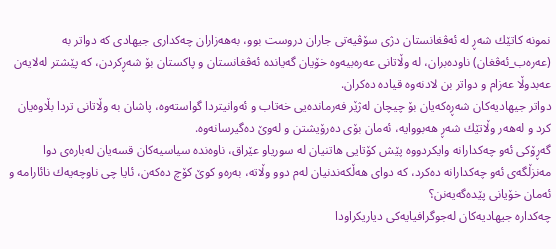نمونه‌ كاتێك شه‌ڕ له‌ ئه‌ڤغانستان دژى سۆڤیه‌تى جاران دروست بوو، به‌هه‌زاران چه‌كدارى جیهادى كه‌ دواتر به‌ (عه‌ره‌ب_ئه‌ڤغان) ناوده‌بران، له‌ وڵاتانى عه‌ره‌بیه‌وه‌ خۆیان گه‌یانده‌ ئه‌ڤغانستان و پاكستان بۆ شه‌ڕكردن، كه‌ پێشتر له‌لایه‌ن عه‌بدوڵا عه‌زام و دواتر بن لادنه‌وه‌ قیاده‌ ده‌كران.
دواتر جیهادیه‌كان شه‌ڕه‌كه‌یان بۆ چیچان له‌ژێر فه‌رمانده‌یى خه‌تاب و ئه‌وانیتردا گواسته‌وه‌، پاشان به‌ وڵاتانى تردا بڵاوه‌یان كرد و له‌هه‌ر وڵاتێك شه‌ڕ هه‌بووایه‌، ئه‌مان بۆى ده‌رۆیشتن و له‌وێ ده‌گیرسانه‌وه‌.
گه‌ڕۆكى ئه‌و چه‌كدارانه‌ وایكردووه‌ پێش كۆتایى هاتنیان له‌ سوریاو عێراق، ناوه‌نده‌ سیاسیه‌كان قسه‌یان له‌باره‌ى دوا مه‌نزڵگه‌ى ئه‌و چه‌كدارانه‌ ده‌كرد، كه‌ دواى هه‌ڵكه‌ندنیان له‌م دوو وڵاته‌، به‌ره‌و كوێ كۆچ ده‌كه‌ن، ئایا چى ناوچه‌یه‌ك نائارامه‌ و ئه‌مان خۆیانى پێده‌گه‌یه‌نن؟
چه‌كداره‌ جیهادیه‌كان له‌جوگرافیایه‌كى دیاریكراودا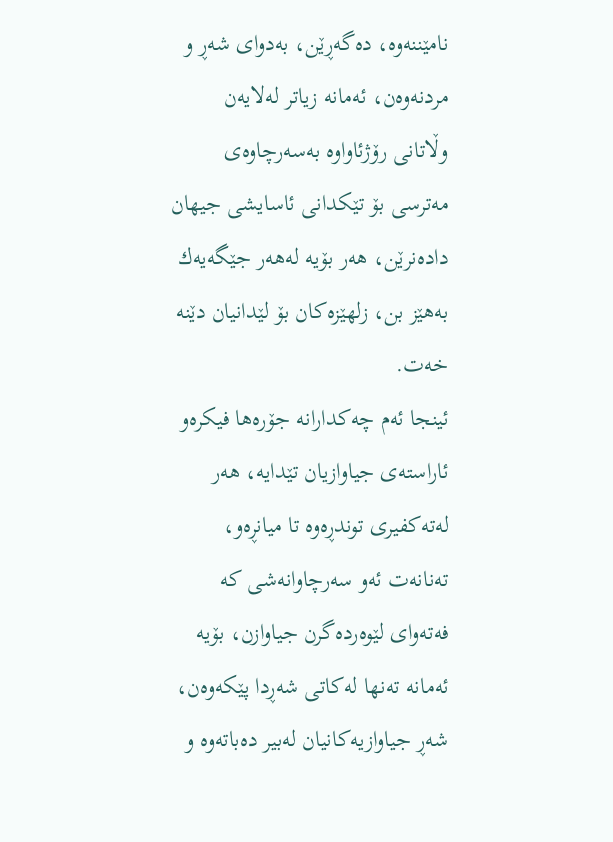نامێننه‌وه‌، ده‌گه‌ڕێن، به‌دواى شه‌ڕ و مردنه‌وه‌ن، ئه‌مانه‌ زیاتر له‌لایه‌ن وڵاتانى رۆژئاواوه‌ به‌سه‌رچاوه‌ى مه‌ترسى بۆ تێكدانى ئاسایشى جیهان داده‌نرێن، هه‌ر بۆیه‌ له‌هه‌ر جێگه‌یه‌ك به‌هێز بن، زلهێزه‌كان بۆ لێدانیان دێنه‌ خه‌ت.
ئینجا ئه‌م چه‌كدارانه‌ جۆره‌ها فیكره‌و ئاراسته‌ى جیاوازیان تێدایه‌، هه‌ر له‌ته‌كفیری توندڕه‌وه‌ تا میانڕه‌و، ته‌نانه‌ت ئه‌و سه‌رچاوانه‌شى كه‌ فه‌ته‌واى لێوه‌رده‌گرن جیاوازن، بۆیه‌ ئه‌مانه‌ ته‌نها له‌كاتى شه‌ڕدا پێكه‌وه‌ن، شه‌ڕ جیاوازیه‌كانیان له‌بیر ده‌باته‌وه‌ و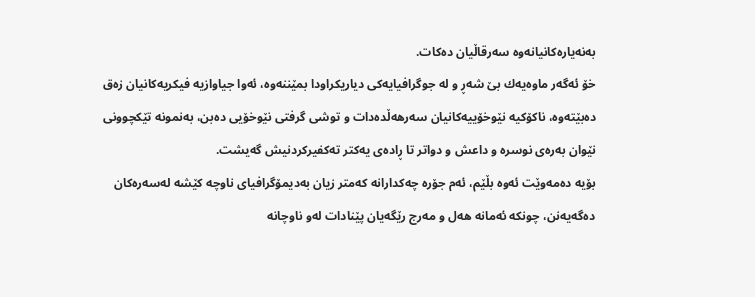به‌نه‌یاره‌كانیانه‌وه‌ سه‌رقاڵیان ده‌كات.
خۆ ئه‌گه‌ر ماوه‌یه‌ك بێ شه‌ڕ و له‌ جوگرافیایه‌كى دیاریكراودا بمێننه‌وه‌، ئه‌وا جیاوازیه‌ فیكریه‌كانیان زه‌ق ده‌بێته‌وه‌، ناكۆكیه‌ نێوخۆییه‌كانیان سه‌رهه‌ڵده‌دات و توشى گرفتى نێوخۆیى ده‌بن، به‌نمونه‌ تێكچوونى نێوان به‌ره‌ى نوسره‌ و داعش و دواتر تا ڕاده‌ى یه‌كتر ته‌كفیركردنیش گه‌یشت.
بۆیه‌ ده‌مه‌وێت ئه‌وه‌ بڵێم، ئه‌م جۆره‌ چه‌كدارانه‌ كه‌متر زیان به‌دیمۆگرافیاى ناوچه‌ كێشه‌ له‌سه‌ره‌كان ده‌گه‌یه‌نن، چونكه‌ ئه‌مانه‌ هه‌ل و مه‌رج رێگه‌یان پێنادات له‌و ناوچانه‌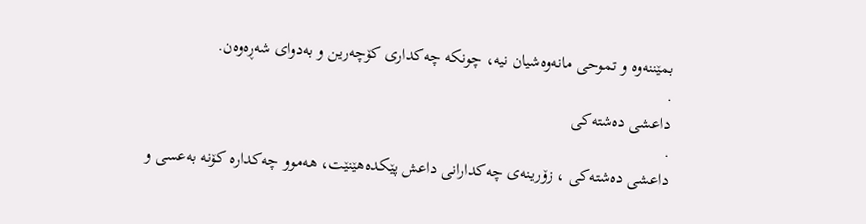بمێننه‌وه‌ و تموحى مانه‌وه‌شیان نیه‌، چونكه‌ چه‌كدارى كۆچه‌رین و به‌دواى شه‌ڕه‌وه‌ن.
.
داعشى ده‌شته‌كى
.
داعشى ده‌شته‌كى ، زۆرینه‌ى چه‌كدارانى داعش پێكده‌هێنێت، هه‌موو چه‌كداره‌ كۆنه‌ به‌عسى و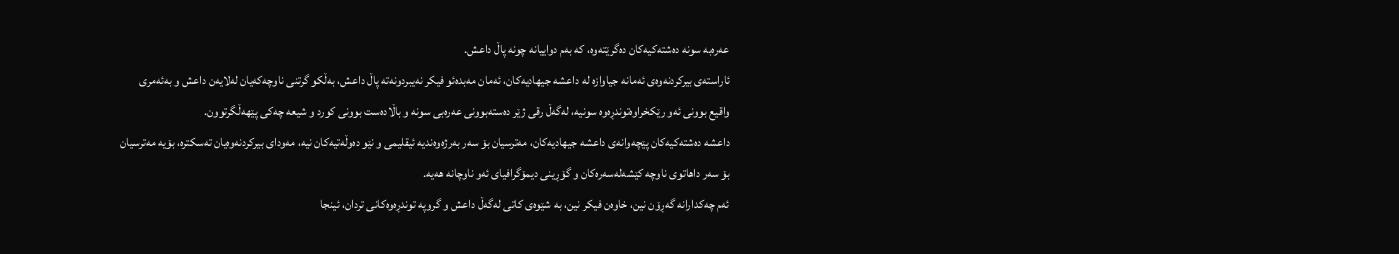عه‌ره‌به‌ سونه‌ ده‌شته‌كیه‌كان ده‌گرێته‌وه‌، كه‌ به‌م دواییانه‌ چونه‌ پاڵ داعش.
ئاراسته‌ى بیركردنه‌وه‌ى ئه‌مانه‌ جیاوازه‌ له‌ داعشه‌ جیهادیه‌كان، ئه‌مان مه‌بده‌ئو فیكر نه‌یبردونه‌ته‌ پاڵ داعش، به‌ڵكو گرتنى ناوچه‌كه‌یان له‌لایه‌ن داعش و به‌ئه‌مرى واقیع بوونى ئه‌و رێكخراوه‌توندڕه‌وه‌ سونیه‌، له‌گه‌ڵ رقى ژێر ده‌سته‌بوونى عه‌ره‌بى سونه‌ و باڵاده‌ست بوونى كورد و شیعه‌ چه‌كى پێهه‌ڵگرتوون.
داعشه‌ ده‌شته‌كیه‌كان پێچه‌وانه‌ى داعشه‌ جیهادیه‌كان، مه‌ترسیان بۆ سه‌ر به‌رژه‌وه‌ندیه‌ ئیقلیمى و نێو ده‌وڵه‌تیه‌كان نیه‌، مه‌وداى بیركردنه‌وه‌یان ته‌سكتره‌، بۆیه‌ مه‌ترسیان بۆ سه‌ر داهاتوى ناوچه‌ كێشه‌له‌سه‌ره‌كان و گۆڕینى دیمۆگرافیاى ئه‌و ناوچانه‌ هه‌یه‌.
ئه‌م چه‌كدارانه‌ گه‌ڕۆن نین، خاوه‌ن فیكر نین، به‌ شێوه‌ى كاتى له‌گه‌ڵ داعش و گروپه‌ توندڕه‌وه‌كانى تردان، ئینجا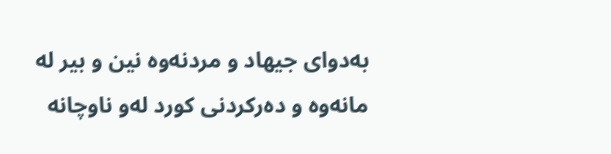به‌دواى جیهاد و مردنه‌وه‌ نین و بیر له‌ مانه‌وه‌ و ده‌ركردنى كورد له‌و ناوچانه‌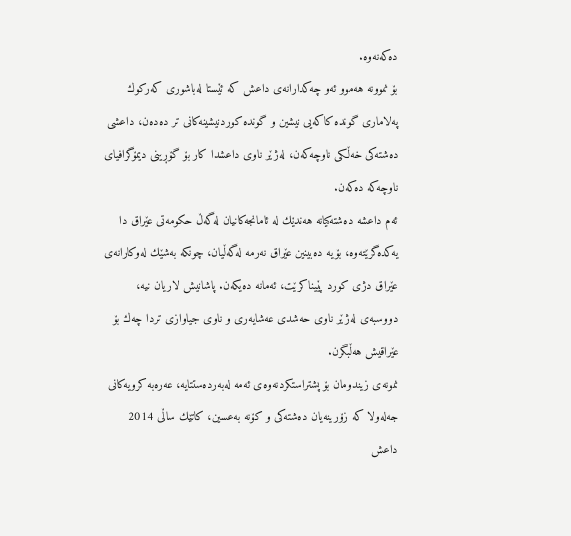ده‌كه‌نه‌وه‌.
بۆ نموونه‌ هه‌موو ئه‌و چه‌كدارانه‌ى داعش كه‌ ئێستا له‌باشورى كه‌ركوك په‌لامارى گونده‌ كاكه‌یى نیشین و گونده‌ كوردنیشینه‌كانى تر ده‌ده‌ن، داعشى ده‌شته‌كى خه‌ڵكى ناوچه‌كه‌ن، له‌ژێر ناوى داعشدا كار بۆ گۆڕینى دیمۆگرافیاى ناوچه‌كه‌ ده‌كه‌ن.
ئه‌م داعشه‌ ده‌شته‌كیانه‌ هه‌ندێك له‌ ئامانجه‌كانیان له‌گه‌ڵ حكومه‌تى عێراق دا یه‌كده‌گرێته‌وه‌، بۆیه‌ ده‌بینین عێراق نه‌رمه‌ له‌گه‌ڵیان، چونكه‌ به‌شێك له‌وكارانه‌ى عێراق دژى كورد پێیناكرێت، ئه‌مانه‌ ده‌یكه‌ن. پاشانیش لاریان نیه‌، دووسبه‌ى له‌ژێر ناوى حه‌شدى عه‌شایه‌رى و ناوى جیاوازى تردا چه‌ك بۆ عێراقیش هه‌ڵبگرن.
نمونه‌ى زیندومان بۆ پشتراستكردنه‌وه‌ى ئه‌مه‌ له‌به‌رده‌ستتایه‌، عه‌ره‌به‌ كرویه‌كانى جه‌له‌ولا كه‌ زۆرینه‌یان ده‌شته‌كى و كۆنه‌ به‌عسین، كاتێك ساڵى 2014 داعش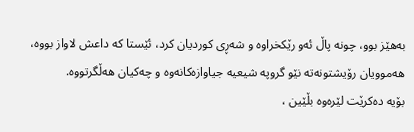به‌هێز بوو، چونه‌ پاڵ ئه‌و رێكخراوه‌ و شه‌ڕى كوردیان كرد، ئێستا كه‌ داعش لاواز بووه‌، هه‌موویان رۆیشتونه‌ته‌ نێو گروپه‌ شیعیه‌ جیاوازه‌كانه‌وه‌ و چه‌كیان هه‌ڵگرتووه‌.
بۆیه‌ ده‌كرێت لێره‌وه‌ بڵێین ،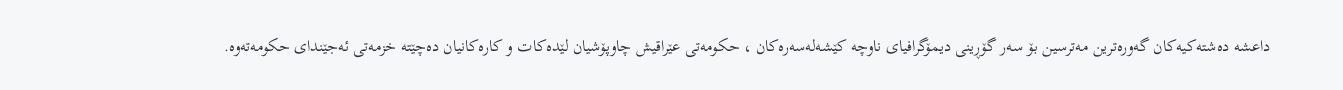داعشه‌ ده‌شته‌كیه‌كان گه‌وره‌ترین مه‌ترسین بۆ سه‌ر گۆڕینى دیمۆگرافیاى ناوچه‌ كێشه‌له‌سه‌ره‌كان ، حكومه‌تى عێراقیش چاوپۆشیان لێده‌كات و كاره‌كانیان ده‌چێته‌ خزمه‌تى ئه‌جێنداى حكومه‌ته‌وه‌.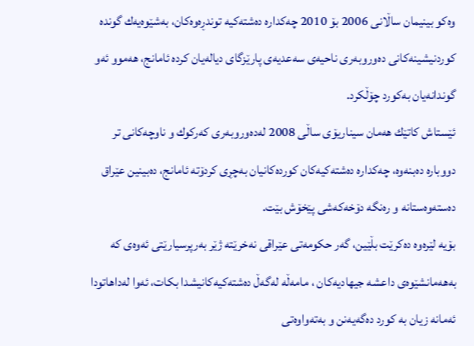وه‌كو بینیمان ساڵانى 2006 بۆ 2010 چه‌كداره‌ ده‌شته‌كیه‌ توندڕه‌وه‌كان، به‌شێوه‌یه‌ك گونده‌ كوردنیشینه‌كانى ده‌وروبه‌رى ناحیه‌ى سه‌عدیه‌ى پارێزگاى دیاله‌یان كرده‌ ئامانج، هه‌موو ئه‌و گوندانه‌یان به‌كورد چۆڵكرد.
ئێستاش كاتێك هه‌مان سیناریۆى ساڵى 2008 له‌ده‌وروبه‌رى كه‌ركوك و ناوچه‌كانى تر دووباره‌ ده‌بنه‌وه‌، چه‌كداره‌ ده‌شته‌كیه‌كان كورده‌كانیان به‌چڕى كردۆته‌ ئامانج، ده‌بینین عێراق ده‌سته‌وه‌ستانه‌ و ره‌نگه‌ دۆخه‌كه‌شى پێخۆش بێت.
بۆیه‌ لێره‌وه‌ ده‌كرێت بڵێین، گه‌ر حكومه‌تى عێراقى نه‌خرێته‌ ژێر به‌رپرسیارێتى ئه‌وه‌ى كه‌ به‌هه‌مانشێوه‌ى داعشه‌ جیهادیه‌كان ، مامه‌ڵه‌ له‌گه‌ڵ ده‌شته‌كیه‌كانیشدا بكات، ئه‌وا له‌داهاتودا ئه‌مانه‌ زیان به‌ كورد ده‌گه‌یه‌نن و به‌ته‌واوه‌تى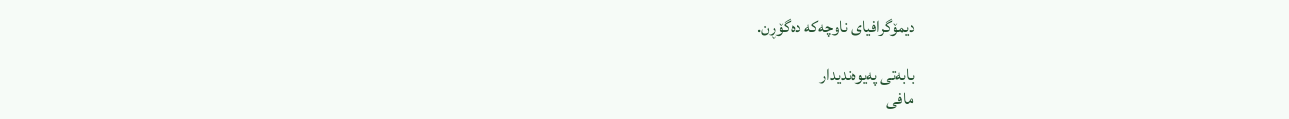دیمۆگرافیاى ناوچه‌كه‌ ده‌گۆڕن.

بابه‌تی په‌یوه‌ندیدار
مافی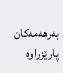به‌رهه‌مه‌كان پارێزراوه‌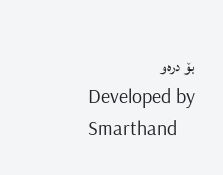بۆ دره‌و
Developed by Smarthand